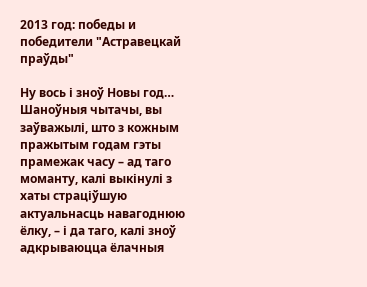2013 год: победы и победители "Астравецкай праўды"

Ну вось і зноў Новы год…
Шаноўныя чытачы, вы заўважылі, што з кожным пражытым годам гэты прамежак часу – ад таго моманту, калі выкінулі з хаты страціўшую актуальнасць навагоднюю ёлку, – і да таго, калі зноў адкрываюцца ёлачныя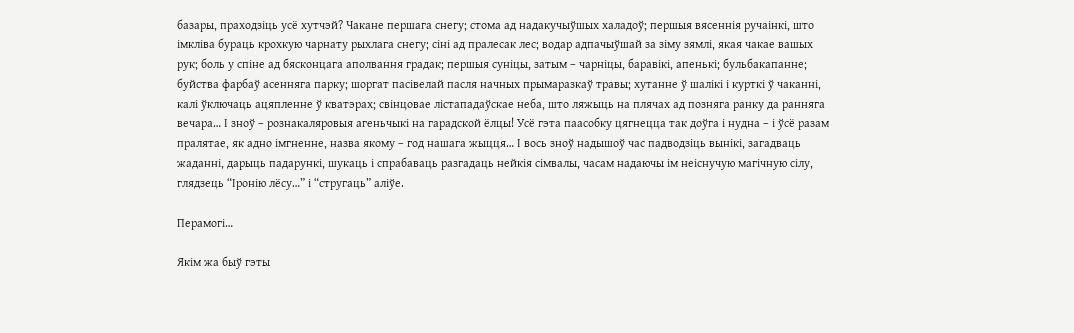базары, праходзіць усё хутчэй? Чакане першага снегу; стома ад надакучыўшых халадоў; першыя вясеннія ручаінкі, што імкліва бураць крохкую чарнату рыхлага снегу; сіні ад пралесак лес; водар адпачыўшай за зіму зямлі, якая чакае вашых рук; боль у спіне ад бясконцага аполвання градак; першыя суніцы, затым – чарніцы, баравікі, апенькі; бульбакапанне; буйства фарбаў асенняга парку; шоргат пасівелай пасля начных прымаразкаў травы; хутанне ў шалікі і курткі ў чаканні, калі ўключаць ацяпленне ў кватэрах; свінцовае лістападаўскае неба, што ляжыць на плячах ад позняга ранку да ранняга вечара… І зноў – рознакаляровыя агеньчыкі на гарадской ёлцы! Усё гэта паасобку цягнецца так доўга і нудна – і ўсё разам пралятае, як адно імгненне, назва якому – год нашага жыцця… І вось зноў надышоў час падводзіць вынікі, загадваць жаданні, дарыць падарункі, шукаць і спрабаваць разгадаць нейкія сімвалы, часам надаючы ім неіснучую магічную сілу, глядзець “Іронію лёсу…” і “стругаць” аліўе.

Перамогі…

Якім жа быў гэты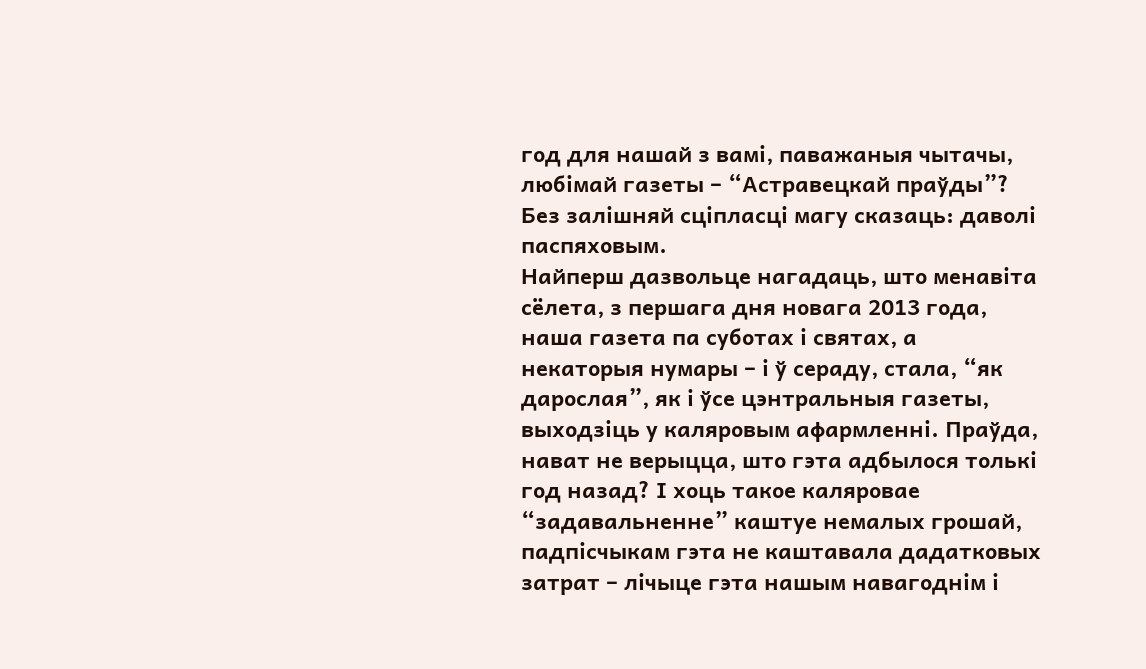год для нашай з вамі, паважаныя чытачы, любімай газеты – “Астравецкай праўды”?
Без залішняй сціпласці магу сказаць: даволі паспяховым.
Найперш дазвольце нагадаць, што менавіта сёлета, з першага дня новага 2013 года, наша газета па суботах і святах, а некаторыя нумары – і ў сераду, стала, “як дарослая”, як і ўсе цэнтральныя газеты, выходзіць у каляровым афармленні. Праўда, нават не верыцца, што гэта адбылося толькі год назад? І хоць такое каляровае “задавальненне” каштуе немалых грошай, падпісчыкам гэта не каштавала дадатковых затрат – лічыце гэта нашым навагоднім і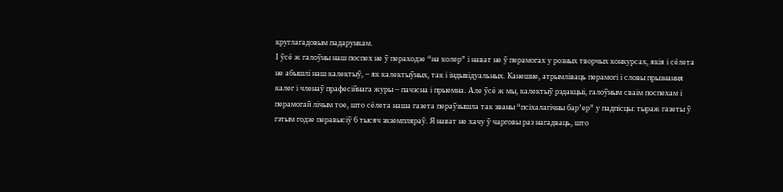круглагадовым падарункам.
І ўсё ж галоўны наш поспех не ў пераходзе “на колер” і нават не ў перамогах у розных творчых конкурсах, якія і сёлета не абышлі наш калектыў, – як калектыўных, так і індывідуальных. Канешне, атрымліваць перамогі і словы прызнання калег і членаў прафесійнага журы – пачэсна і прыемна. Але ўсё ж мы, калектыў рэдакцыі, галоўным сваім поспехам і перамогай лічым тое, што сёлета наша газета пераўзышла так званы “псіхалагічны бар’ер” у падпісцы: тыраж газеты ў гэтым годзе перавысіў 6 тысяч экземпляраў. Я нават не хачу ў чарговы раз нагадваць, што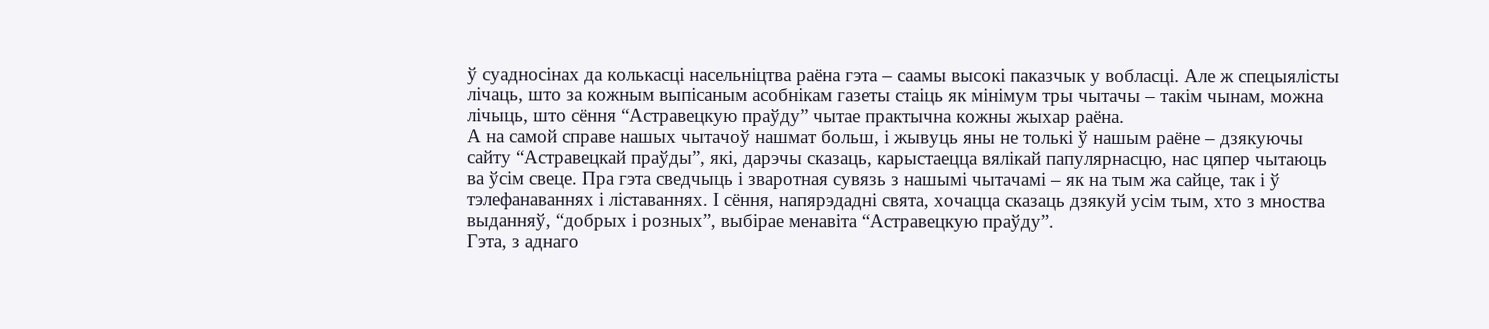ў суадносінах да колькасці насельніцтва раёна гэта – саамы высокі паказчык у вобласці. Але ж спецыялісты лічаць, што за кожным выпісаным асобнікам газеты стаіць як мінімум тры чытачы – такім чынам, можна лічыць, што сёння “Астравецкую праўду” чытае практычна кожны жыхар раёна.
А на самой справе нашых чытачоў нашмат больш, і жывуць яны не толькі ў нашым раёне – дзякуючы сайту “Астравецкай праўды”, які, дарэчы сказаць, карыстаецца вялікай папулярнасцю, нас цяпер чытаюць ва ўсім свеце. Пра гэта сведчыць і зваротная сувязь з нашымі чытачамі – як на тым жа сайце, так і ў тэлефанаваннях і ліставаннях. І сёння, напярэдадні свята, хочацца сказаць дзякуй усім тым, хто з мноства выданняў, “добрых і розных”, выбірае менавіта “Астравецкую праўду”.
Гэта, з аднаго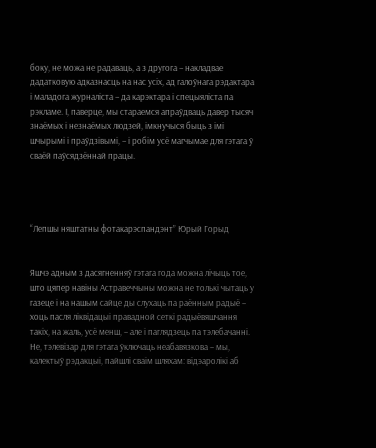боку, не можа не радаваць, а з другога – накладвае дадатковую адказнасць на нас усіх, ад галоўнага рэдактара і маладога журналіста – да карэктара і спецыяліста па рэкламе. І, паверце, мы стараемся апраўдваць давер тысяч знаёмых і незнаёмых людзей, імкнучыся быць з імі шчырымі і праўдзівымі, – і робім усё магчымае для гэтага ў сваёй паўсядзённай працы.




“Лепшы няштатны фотакарэспандэнт” Юрый Горыд


Яшчэ адным з дасягненняў гэтага года можна лічыць тое, што цяпер навіны Астравеччыны можна не толькі чытаць у газеце і на нашым сайце ды слухаць па раённым радыё – хоць пасля ліквідацыі правадной сеткі радыёвяшчання такіх, на жаль, усё менш, – але і паглядзець па тэлебачанні. Не, тэлевізар для гэтага ўключаць неабавязкова – мы, калектыў рэдакцыі, пайшлі сваім шляхам: відэаролікі аб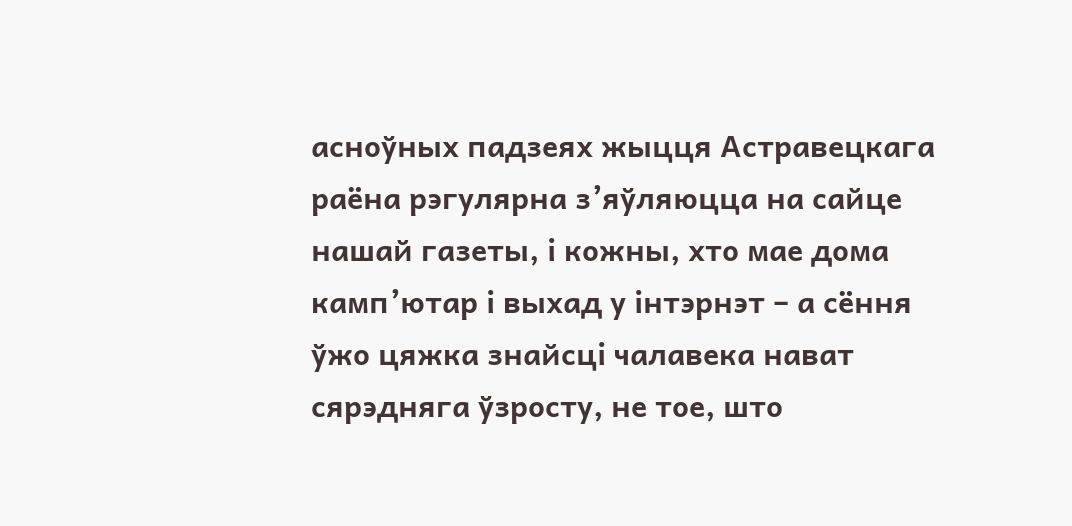асноўных падзеях жыцця Астравецкага раёна рэгулярна з’яўляюцца на сайце нашай газеты, і кожны, хто мае дома камп’ютар і выхад у інтэрнэт – а сёння ўжо цяжка знайсці чалавека нават сярэдняга ўзросту, не тое, што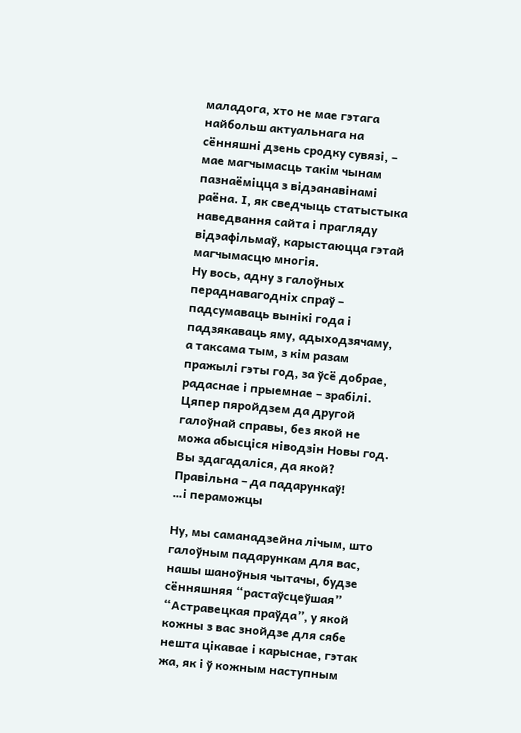маладога, хто не мае гэтага найбольш актуальнага на сённяшні дзень сродку сувязі, – мае магчымасць такім чынам пазнаёміцца з відэанавінамі раёна. І, як сведчыць статыстыка наведвання сайта і прагляду відэафільмаў, карыстаюцца гэтай магчымасцю многія.
Ну вось, адну з галоўных пераднавагодніх спраў – падсумаваць вынікі года і падзякаваць яму, адыходзячаму, а таксама тым, з кім разам пражылі гэты год, за ўсё добрае, радаснае і прыемнае – зрабілі.
Цяпер пяройдзем да другой галоўнай справы, без якой не можа абысціся ніводзін Новы год. Вы здагадаліся, да якой? Правільна – да падарункаў!
…і пераможцы

Ну, мы саманадзейна лічым, што галоўным падарункам для вас, нашы шаноўныя чытачы, будзе сённяшняя “растаўсцеўшая” “Астравецкая праўда”, у якой кожны з вас знойдзе для сябе нешта цікавае і карыснае, гэтак жа, як і ў кожным наступным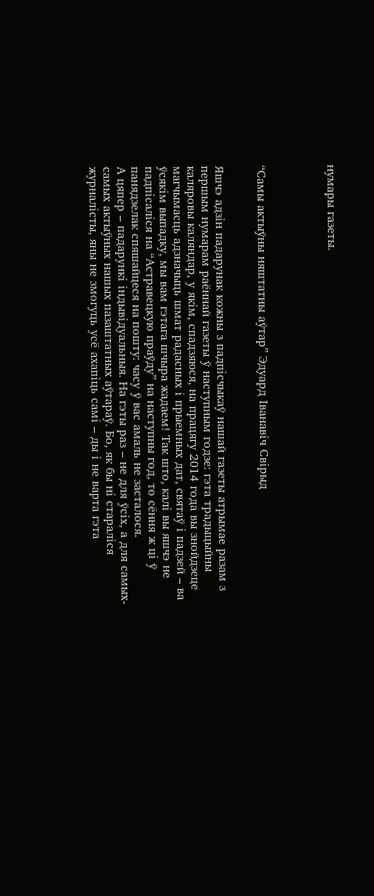нумары газеты.




“Самы актыўны няштатны аўтар” Эдуард Іванавіч Свірыд


Яшчэ адзін падарунак кожны з падпісчыкаў нашай газеты атрымае разам з першым нумарам раённай газеты ў наступным годзе: гэта традыцыйны каляровы каляндар, у якім, спадзяюся, на працягу 2014 года вы знойдзеце магчымасць адзначыць шмат радасных і прыемных дат, святаў і падзей – ва ўсякім выпадку, мы вам гэтага шчыра жадаем! Так што, калі вы яшчэ не падпісаліся на “Астравецкую праўду” на наступны год, то сёння ж ці ў панядзелак спяшайцеся на пошту: часу ў вас амаль не засталося.
А цяпер – падарункі індывідуальныя. На гэты раз – не для ўсіх, а для самых-самых актыўных нашых пазаштатных аўтараў. Бо, як бы ні стараліся журналісты, яны не змогуць усё ахапіць самі – ды і не варта гэта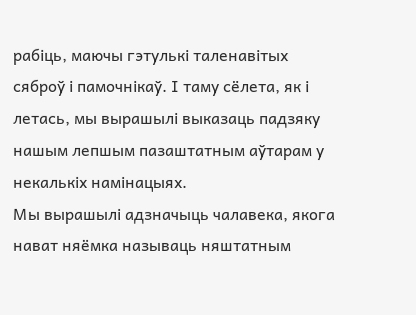рабіць, маючы гэтулькі таленавітых сяброў і памочнікаў. І таму сёлета, як і летась, мы вырашылі выказаць падзяку нашым лепшым пазаштатным аўтарам у некалькіх намінацыях.
Мы вырашылі адзначыць чалавека, якога нават няёмка называць няштатным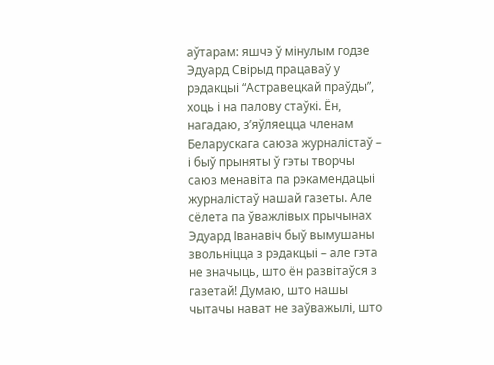аўтарам: яшчэ ў мінулым годзе Эдуард Свірыд працаваў у рэдакцыі “Астравецкай праўды”, хоць і на палову стаўкі. Ён, нагадаю, з’яўляецца членам Беларускага саюза журналістаў – і быў прыняты ў гэты творчы саюз менавіта па рэкамендацыі журналістаў нашай газеты. Але сёлета па ўважлівых прычынах Эдуард Іванавіч быў вымушаны звольніцца з рэдакцыі – але гэта не значыць, што ён развітаўся з газетай! Думаю, што нашы чытачы нават не заўважылі, што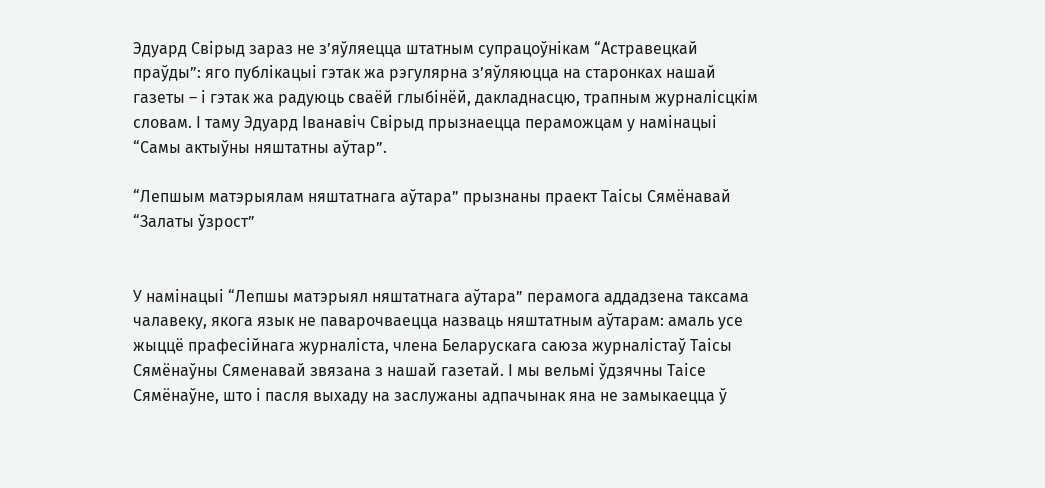Эдуард Свірыд зараз не з’яўляецца штатным супрацоўнікам “Астравецкай праўды”: яго публікацыі гэтак жа рэгулярна з’яўляюцца на старонках нашай газеты – і гэтак жа радуюць сваёй глыбінёй, дакладнасцю, трапным журналісцкім словам. І таму Эдуард Іванавіч Свірыд прызнаецца пераможцам у намінацыі “Самы актыўны няштатны аўтар”.

“Лепшым матэрыялам няштатнага аўтара” прызнаны праект Таісы Сямёнавай “Залаты ўзрост”


У намінацыі “Лепшы матэрыял няштатнага аўтара” перамога аддадзена таксама чалавеку, якога язык не паварочваецца назваць няштатным аўтарам: амаль усе жыццё прафесійнага журналіста, члена Беларускага саюза журналістаў Таісы Сямёнаўны Сяменавай звязана з нашай газетай. І мы вельмі ўдзячны Таісе Сямёнаўне, што і пасля выхаду на заслужаны адпачынак яна не замыкаецца ў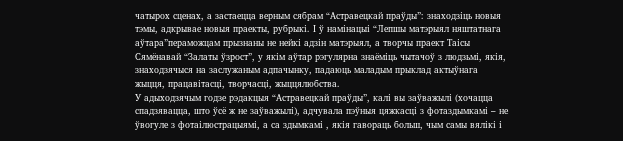чатырох сценах, а застаецца верным сябрам “Астравецкай праўды”: знаходзіць новыя тэмы, адкрывае новыя праекты, рубрыкі. І ў намінацыі “Лепшы матэрыял няштатнага аўтара”пераможцам прызнаны не нейкі адзін матэрыял, а творчы праект Таісы Сямёнавай “Залаты ўзрост”, у якім аўтар рэгулярна знаёміць чытачоў з людзьмі, якія, знаходзячыся на заслужаным адпачынку, падаюць маладым прыклад актыўнага жыцця, працавітасці, творчасці, жыццялюбства.
У адыходзячым годзе рэдакцыя “Астравецкай праўды”, калі вы заўважылі (хочацца спадзявацца, што ўсё ж не заўважылі), адчувала пэўныя цяжкасці з фотаздымкамі – не ўвогуле з фотаілюстрацыямі, а са здымкамі , якія гавораць больш, чым самы вялікі і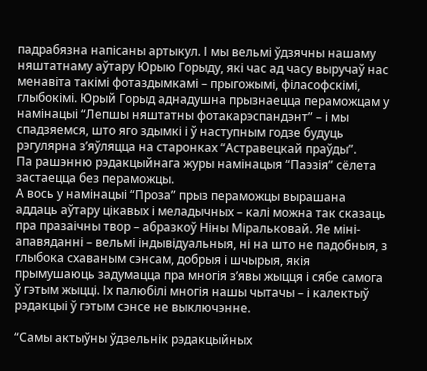падрабязна напісаны артыкул. І мы вельмі ўдзячны нашаму няштатнаму аўтару Юрыю Горыду, які час ад часу выручаў нас менавіта такімі фотаздымкамі – прыгожымі, філасофскімі, глыбокімі. Юрый Горыд аднадушна прызнаецца пераможцам у намінацыі “Лепшы няштатны фотакарэспандэнт” – і мы спадзяемся, што яго здымкі і ў наступным годзе будуць рэгулярна з’яўляцца на старонках “Астравецкай праўды”.
Па рашэнню рэдакцыйнага журы намінацыя “Паэзія” сёлета застаецца без пераможцы.
А вось у намінацыі “Проза” прыз пераможцы вырашана аддаць аўтару цікавых і меладычных – калі можна так сказаць пра празаічны твор – абразкоў Ніны Міральковай. Яе міні-апавяданні – вельмі індывідуальныя, ні на што не падобныя, з глыбока схаваным сэнсам, добрыя і шчырыя, якія прымушаюць задумацца пра многія з’явы жыцця і сябе самога ў гэтым жыцці. Іх палюбілі многія нашы чытачы – і калектыў рэдакцыі ў гэтым сэнсе не выключэнне.

“Самы актыўны ўдзельнік рэдакцыйных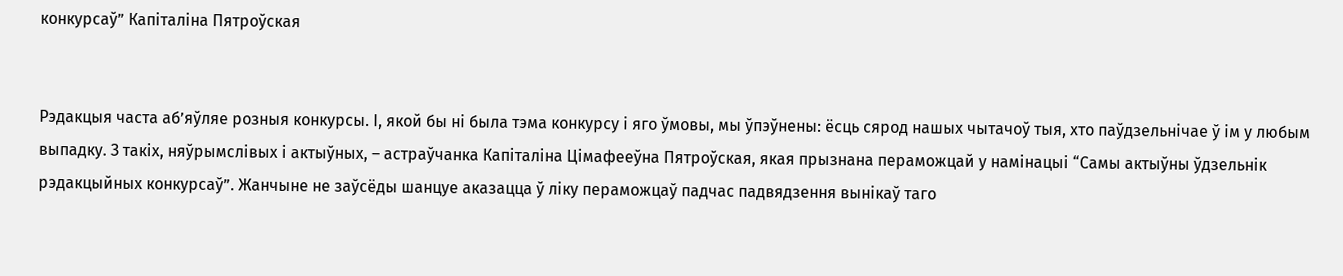конкурсаў” Капіталіна Пятроўская


Рэдакцыя часта аб’яўляе розныя конкурсы. І, якой бы ні была тэма конкурсу і яго ўмовы, мы ўпэўнены: ёсць сярод нашых чытачоў тыя, хто паўдзельнічае ў ім у любым выпадку. З такіх, няўрымслівых і актыўных, – астраўчанка Капіталіна Цімафееўна Пятроўская, якая прызнана пераможцай у намінацыі “Самы актыўны ўдзельнік рэдакцыйных конкурсаў”. Жанчыне не заўсёды шанцуе аказацца ў ліку пераможцаў падчас падвядзення вынікаў таго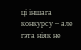ці іншага конкурсу – але гэта ніяк не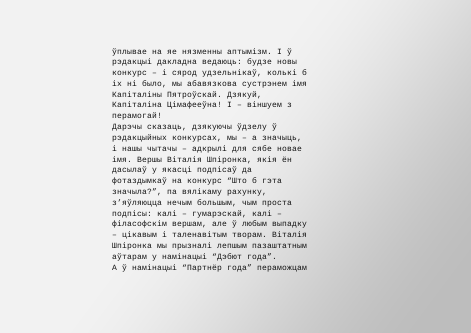ўплывае на яе нязменны аптымізм. І ў рэдакцыі дакладна ведаюць: будзе новы конкурс – і сярод удзельнікаў, колькі б іх ні было, мы абавязкова сустрэнем імя Капіталіны Пятроўскай. Дзякуй, Капіталіна Цімафееўна! І – віншуем з перамогай!
Дарэчы сказаць, дзякуючы ўдзелу ў рэдакцыйных конкурсах, мы – а значыць, і нашы чытачы – адкрылі для сябе новае імя. Вершы Віталія Шпіронка, якія ён дасылаў у якасці подпісаў да фотаздымкаў на конкурс “Што б гэта значыла?”, па вялікаму рахунку, з’яўляюцца нечым большым, чым проста подпісы: калі – гумарэскай, калі – філасофскім вершам, але ў любым выпадку – цікавым і таленавітым творам. Віталія Шпіронка мы прызналі лепшым пазаштатным аўтарам у намінацыі “Дэбют года”.
А ў намінацыі “Партнёр года” пераможцам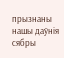прызнаны нашы даўнія сябры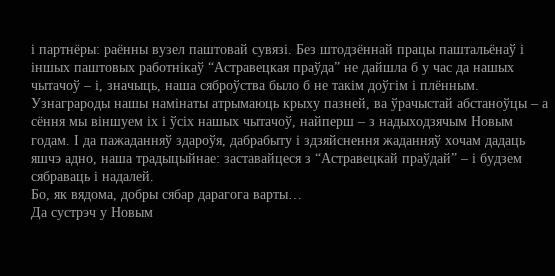і партнёры: раённы вузел паштовай сувязі. Без штодзённай працы паштальёнаў і іншых паштовых работнікаў “Астравецкая праўда” не дайшла б у час да нашых чытачоў – і, значыць, наша сяброўства было б не такім доўгім і плённым.
Узнаграроды нашы намінаты атрымаюць крыху пазней, ва ўрачыстай абстаноўцы – а сёння мы віншуем іх і ўсіх нашых чытачоў, найперш – з надыходзячым Новым годам. І да пажаданняў здароўя, дабрабыту і здзяйснення жаданняў хочам дадаць яшчэ адно, наша традыцыйнае: заставайцеся з “Астравецкай праўдай” – і будзем сябраваць і надалей.
Бо, як вядома, добры сябар дарагога варты…
Да сустрэч у Новым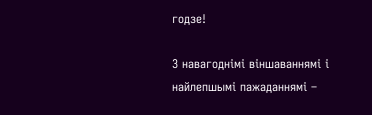годзе!

З навагоднімі віншаваннямі і найлепшымі пажаданнямі –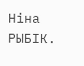Ніна РЫБІК.